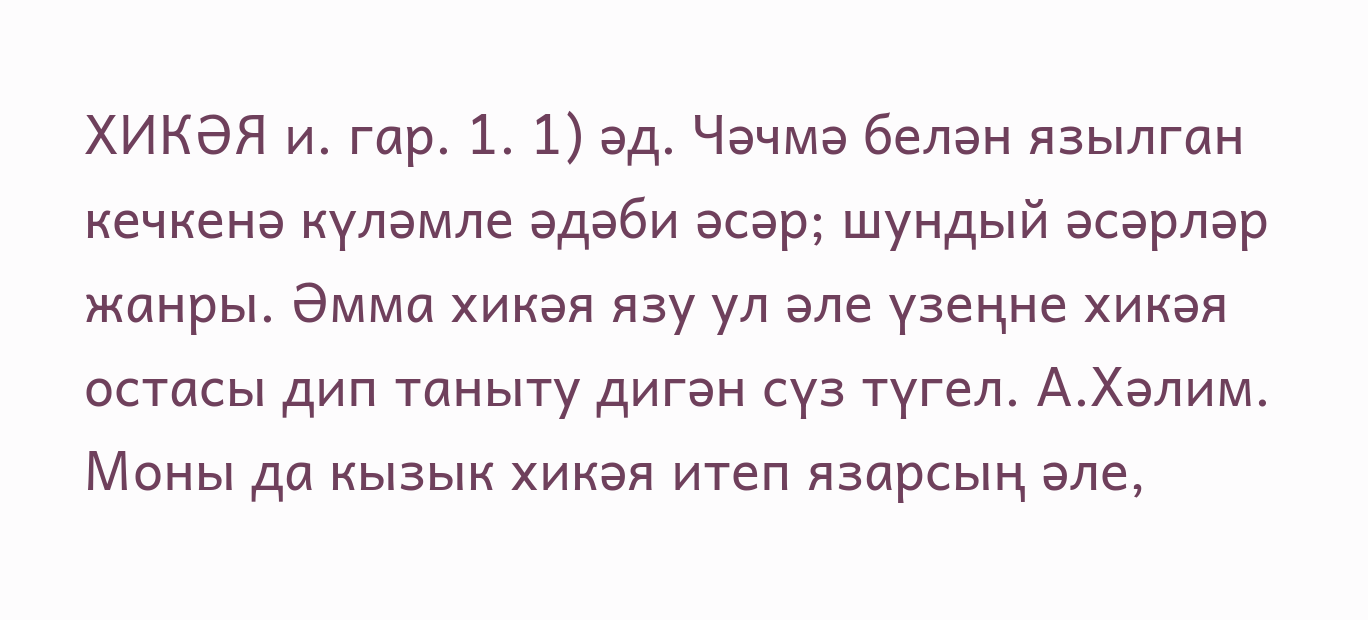ХИКӘЯ и. гар. 1. 1) әд. Чәчмә белән язылган кечкенә күләмле әдәби әсәр; шундый әсәрләр жанры. Әмма хикәя язу ул әле үзеңне хикәя остасы дип таныту дигән сүз түгел. А.Хәлим. Моны да кызык хикәя итеп язарсың әле,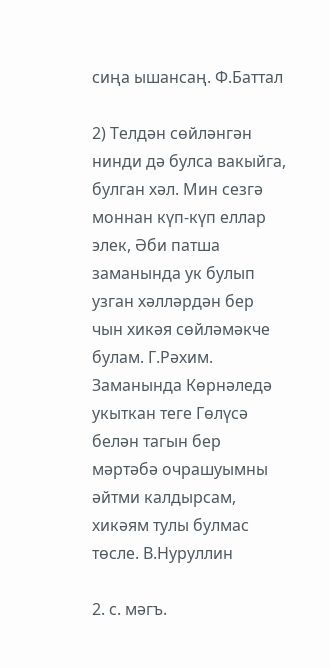сиңа ышансаң. Ф.Баттал

2) Телдән сөйләнгән нинди дә булса вакыйга, булган хәл. Мин сезгә моннан күп-күп еллар элек, Әби патша заманында ук булып узган хәлләрдән бер чын хикәя сөйләмәкче булам. Г.Рәхим. Заманында Көрнәледә укыткан теге Гөлүсә белән тагын бер мәртәбә очрашуымны әйтми калдырсам, хикәям тулы булмас төсле. В.Нуруллин

2. с. мәгъ.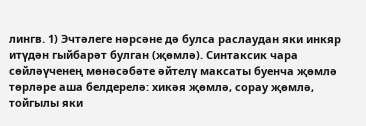лингв. 1) Эчтәлеге нәрсәне дә булса раслаудан яки инкяр итүдән гыйбарәт булган (җөмлә). Синтаксик чара сөйләүченең мөнәсәбәте әйтелү максаты буенча җөмлә төрләре аша белдерелә: хикәя җөмлә, сорау җөмлә, тойгылы яки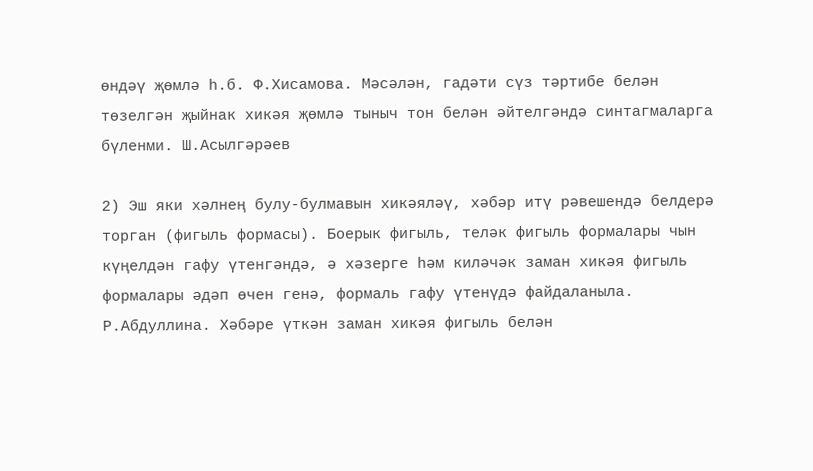өндәү җөмлә һ.б. Ф.Хисамова. Мәсәлән, гадәти сүз тәртибе белән төзелгән җыйнак хикәя җөмлә тыныч тон белән әйтелгәндә синтагмаларга бүленми. Ш.Асылгәрәев

2) Эш яки хәлнең булу-булмавын хикәяләү, хәбәр итү рәвешендә белдерә торган (фигыль формасы). Боерык фигыль, теләк фигыль формалары чын күңелдән гафу үтенгәндә, ә хәзерге һәм киләчәк заман хикәя фигыль формалары әдәп өчен генә, формаль гафу үтенүдә файдаланыла. Р.Абдуллина. Хәбәре үткән заман хикәя фигыль белән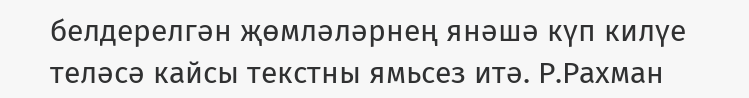белдерелгән җөмләләрнең янәшә күп килүе теләсә кайсы текстны ямьсез итә. Р.Рахман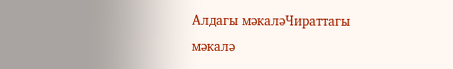Алдагы мәкаләЧираттагы мәкалә